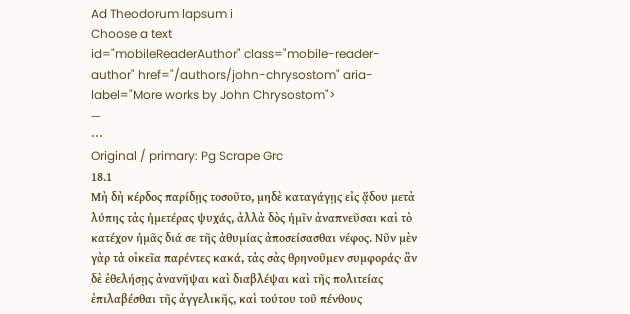Ad Theodorum lapsum i
Choose a text
id="mobileReaderAuthor" class="mobile-reader-author" href="/authors/john-chrysostom" aria-label="More works by John Chrysostom">
—
⋯
Original / primary: Pg Scrape Grc
18.1
Μὴ δὴ κέρδος παρίδῃς τοσοῦτο, μηδὲ καταγάγῃς εἰς ᾅδου μετὰ λύπης τὰς ἡμετέρας ψυχάς, ἀλλὰ δὸς ἡμῖν ἀναπνεῦσαι καὶ τὸ κατέχον ἡμᾶς διά σε τῆς ἀθυμίας ἀποσείσασθαι νέφος. Νῦν μὲν γὰρ τὰ οἰκεῖα παρέντες κακά, τὰς σὰς θρηνοῦμεν συμφοράς· ἂν δὲ ἐθελήσῃς ἀνανῆψαι καὶ διαβλέψαι καὶ τῆς πολιτείας ἐπιλαβέσθαι τῆς ἀγγελικῆς, καὶ τούτου τοῦ πένθους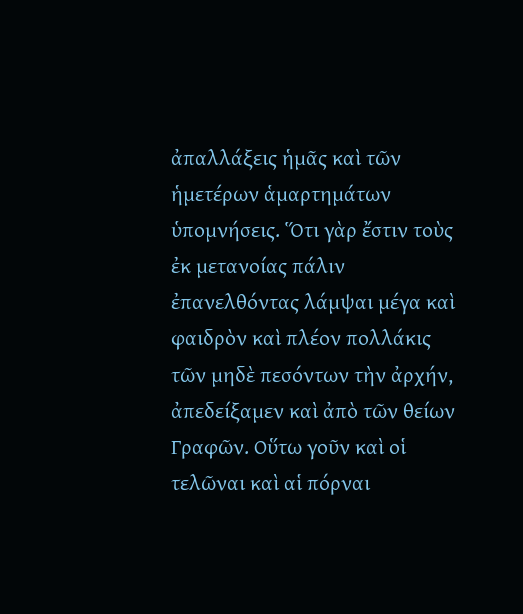ἀπαλλάξεις ἡμᾶς καὶ τῶν ἡμετέρων ἁμαρτημάτων ὑπομνήσεις. Ὅτι γὰρ ἔστιν τοὺς ἐκ μετανοίας πάλιν ἐπανελθόντας λάμψαι μέγα καὶ φαιδρὸν καὶ πλέον πολλάκις τῶν μηδὲ πεσόντων τὴν ἀρχήν, ἀπεδείξαμεν καὶ ἀπὸ τῶν θείων Γραφῶν. Οὕτω γοῦν καὶ οἱ τελῶναι καὶ αἱ πόρναι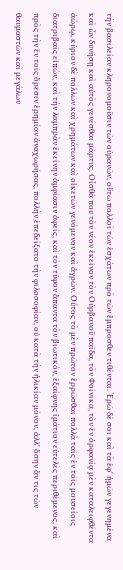τὴν βασιλείαν κληρονομοῦσιν τῶν οὐρανῶν, οὕτω πολλοὶ τῶν ἐσχάτων πρὸ τῶν ἔμπροσθεν τιθένται. Ἐρῶ δέ σοι καὶ τὰ ἐφ' ἡμῶν γεγενημένα καὶ ὧν δυνήσῃ καὶ αὐτὸς γενέσθαι μάρτυς. Οἶσθά που τὸν νέον ἐκεῖνον τὸν Οὐρβανοῦ παῖδα, τὸν Φοίνικα, τὸν ἐν ὀρφανίᾳ μὲν καταλειφθέντα ἀώρῳ, κύριον δὲ πολλῶν καὶ χρημάτων καὶ οἰκετῶν γενόμενον καὶ ἀγρῶν. Οὗτος τὸ μὲν πρῶτον ἐρρῶσθαι πολλὰ ταῖς ἐν τοῖς μουσείοις διατριβαῖς εἰπών, καὶ τὴν λαμπρὰν ἐκείνην ἀμφίασιν ἀφείς, καὶ τὸν τῦφον ἅπαντα τὸν βιωτικόν, ἐξαίφνης ἱμάτιον εὐτελὲς περιθέμενος, καὶ πρὸς τὴν ἐν τοῖς ὄρεσιν ἐρημίαν ἀναχωρήσας, πολλὴν ἐπεδείξατο τὴν φιλοσοφίαν, οὐ κατὰ τὴν ἡλικίαν μόνον, ἀλλ' ὅσην ἄν τις τῶν θαυμαστῶν καὶ μεγάλων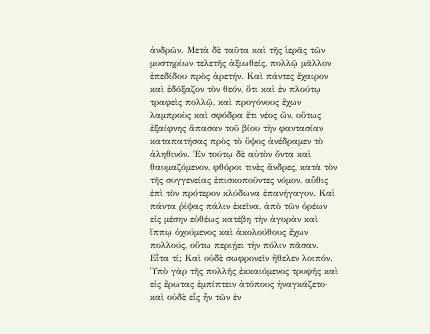ἀνδρῶν. Μετὰ δὲ ταῦτα καὶ τῆς ἱερᾶς τῶν μυστηρίων τελετῆς ἀξιωθείς, πολλῷ μᾶλλον ἐπεδίδου πρὸς ἀρετήν. Καὶ πάντες ἔχαιρον καὶ ἐδόξαζον τὸν θεόν, ὅτι καὶ ἐν πλούτῳ τραφεὶς πολλῷ, καὶ προγόνους ἔχων λαμπροὺς καὶ σφόδρα ἔτι νέος ὤν, οὕτως ἐξαίφνης ἅπασαν τοῦ βίου τὴν φαντασίαν καταπατήσας πρὸς τὸ ὕψος ἀνέδραμεν τὸ ἀληθινόν. Ἐν τούτῳ δὲ αὐτὸν ὄντα καὶ θαυμαζόμενον, φθόροι τινὲς ἄνδρες, κατὰ τὸν τῆς συγγενείας ἐπισκοποῦντες νόμον, αὖθις ἐπὶ τὸν πρότερον κλύδωνα ἐπανήγαγον. Καὶ πάντα ῥίψας πάλιν ἐκεῖνα, ἀπὸ τῶν ὀρέων εἰς μέσην εὐθέως κατέβη τὴν ἀγορὰν καὶ ἵππῳ ὀχούμενος καὶ ἀκολούθους ἔχων πολλούς, οὕτω περιῄει τὴν πόλιν πᾶσαν. Εἶτα τί; Καὶ οὐδὲ σωφρονεῖν ἤθελεν λοιπόν. Ὑπὸ γὰρ τῆς πολλῆς ἐκκαιόμενος τρυφῆς καὶ εἰς ἔρωτας ἐμπίπτειν ἀτόπους ἠναγκάζετο· καὶ οὐδὲ εἷς ἦν τῶν ἐν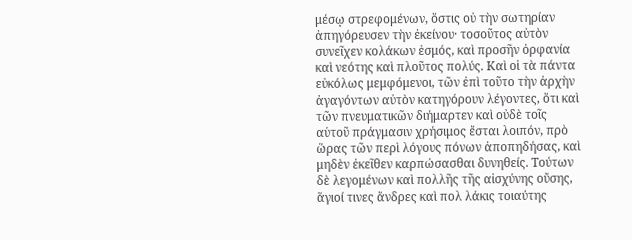μέσῳ στρεφομένων, ὅστις οὐ τὴν σωτηρίαν ἀπηγόρευσεν τὴν ἐκείνου· τοσοῦτος αὐτὸν συνεῖχεν κολάκων ἑσμός, καὶ προσῆν ὀρφανία καὶ νεότης καὶ πλοῦτος πολύς. Καὶ οἱ τὰ πάντα εὐκόλως μεμφόμενοι, τῶν ἐπὶ τοῦτο τὴν ἀρχὴν ἀγαγόντων αὐτὸν κατηγόρουν λέγοντες, ὅτι καὶ τῶν πνευματικῶν διήμαρτεν καὶ οὐδὲ τοῖς αὑτοῦ πράγμασιν χρήσιμος ἔσται λοιπόν, πρὸ ὥρας τῶν περὶ λόγους πόνων ἀποπηδήσας, καὶ μηδὲν ἐκεῖθεν καρπώσασθαι δυνηθείς. Τούτων δὲ λεγομένων καὶ πολλῆς τῆς αἰσχύνης οὔσης, ἅγιοί τινες ἄνδρες καὶ πολ λάκις τοιαύτης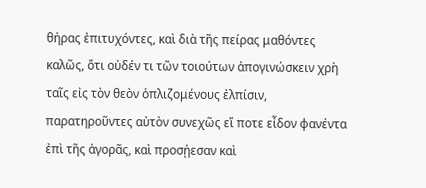θήρας ἐπιτυχόντες, καὶ διὰ τῆς πείρας μαθόντες καλῶς, ὅτι οὐδέν τι τῶν τοιούτων ἀπογινώσκειν χρὴ ταῖς εἰς τὸν θεὸν ὁπλιζομένους ἐλπίσιν, παρατηροῦντες αὐτὸν συνεχῶς εἴ ποτε εἶδον φανέντα ἐπὶ τῆς ἀγορᾶς, καὶ προσῄεσαν καὶ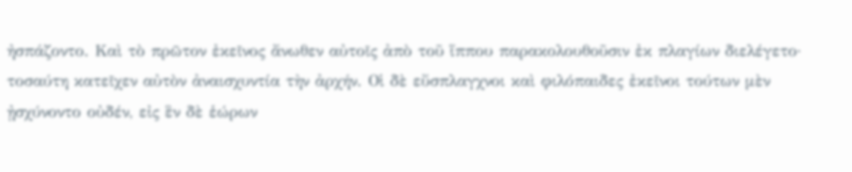ἠσπάζοντο. Καὶ τὸ πρῶτον ἐκεῖνος ἄνωθεν αὐτοῖς ἀπὸ τοῦ ἵππου παρακολουθοῦσιν ἐκ πλαγίων διελέγετο· τοσαύτη κατεῖχεν αὐτὸν ἀναισχυντία τὴν ἀρχήν. Οἱ δὲ εὔσπλαγχνοι καὶ φιλόπαιδες ἐκεῖνοι τούτων μὲν ᾐσχύνοντο οὐδέν, εἰς ἓν δὲ ἑώρων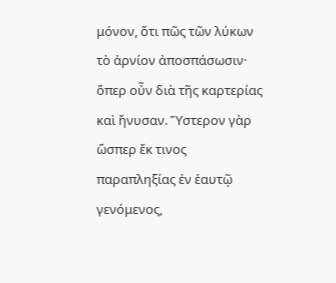μόνον, ὅτι πῶς τῶν λύκων τὸ ἀρνίον ἀποσπάσωσιν· ὅπερ οὖν διὰ τῆς καρτερίας καὶ ἤνυσαν. Ὕστερον γὰρ ὥσπερ ἔκ τινος παραπληξίας ἐν ἑαυτῷ γενόμενος,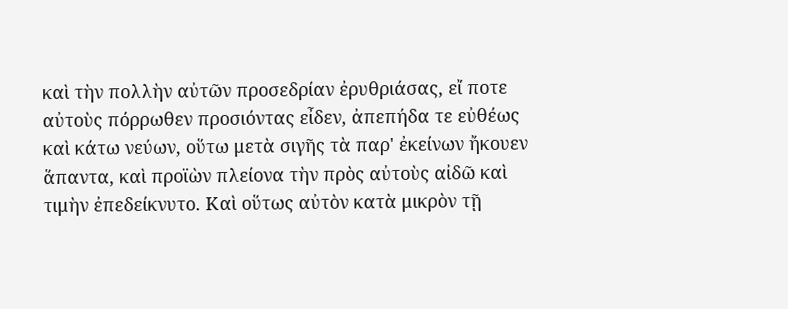καὶ τὴν πολλὴν αὐτῶν προσεδρίαν ἐρυθριάσας, εἴ ποτε αὐτοὺς πόρρωθεν προσιόντας εἶδεν, ἀπεπήδα τε εὐθέως καὶ κάτω νεύων, οὕτω μετὰ σιγῆς τὰ παρ' ἐκείνων ἤκουεν ἅπαντα, καὶ προϊὼν πλείονα τὴν πρὸς αὐτοὺς αἰδῶ καὶ τιμὴν ἐπεδείκνυτο. Καὶ οὕτως αὐτὸν κατὰ μικρὸν τῇ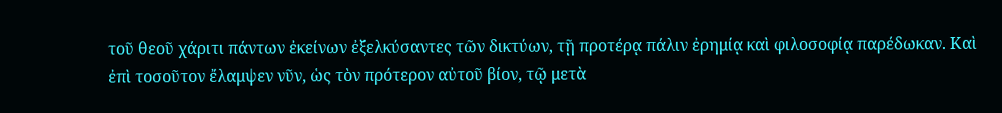τοῦ θεοῦ χάριτι πάντων ἐκείνων ἐξελκύσαντες τῶν δικτύων, τῇ προτέρᾳ πάλιν ἐρημίᾳ καὶ φιλοσοφίᾳ παρέδωκαν. Καὶ ἐπὶ τοσοῦτον ἔλαμψεν νῦν, ὡς τὸν πρότερον αὐτοῦ βίον, τῷ μετὰ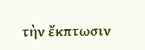τὴν ἔκπτωσιν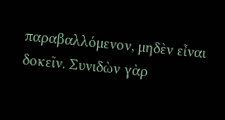παραβαλλόμενον, μηδὲν εἶναι δοκεῖν. Συνιδὼν γὰρ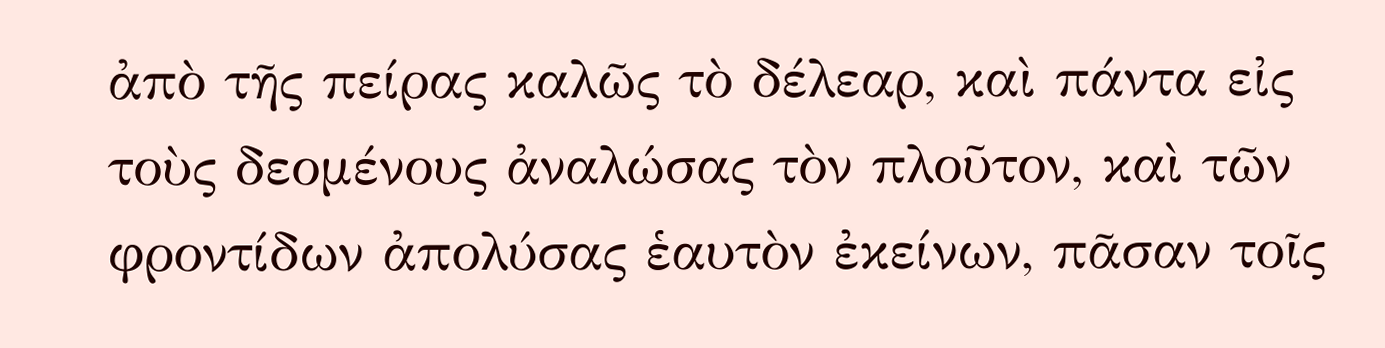ἀπὸ τῆς πείρας καλῶς τὸ δέλεαρ, καὶ πάντα εἰς τοὺς δεομένους ἀναλώσας τὸν πλοῦτον, καὶ τῶν φροντίδων ἀπολύσας ἑαυτὸν ἐκείνων, πᾶσαν τοῖς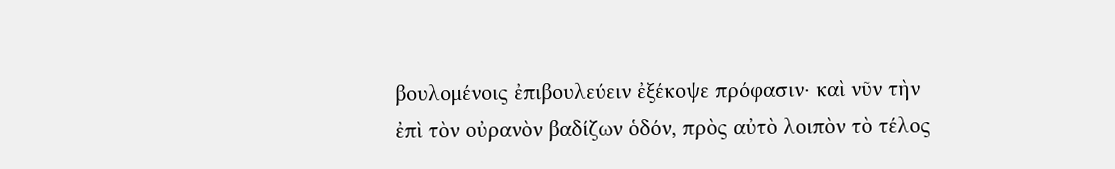βουλομένοις ἐπιβουλεύειν ἐξέκοψε πρόφασιν· καὶ νῦν τὴν ἐπὶ τὸν οὐρανὸν βαδίζων ὁδόν, πρὸς αὐτὸ λοιπὸν τὸ τέλος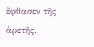ἔφθασεν τῆς ἀρετῆς.